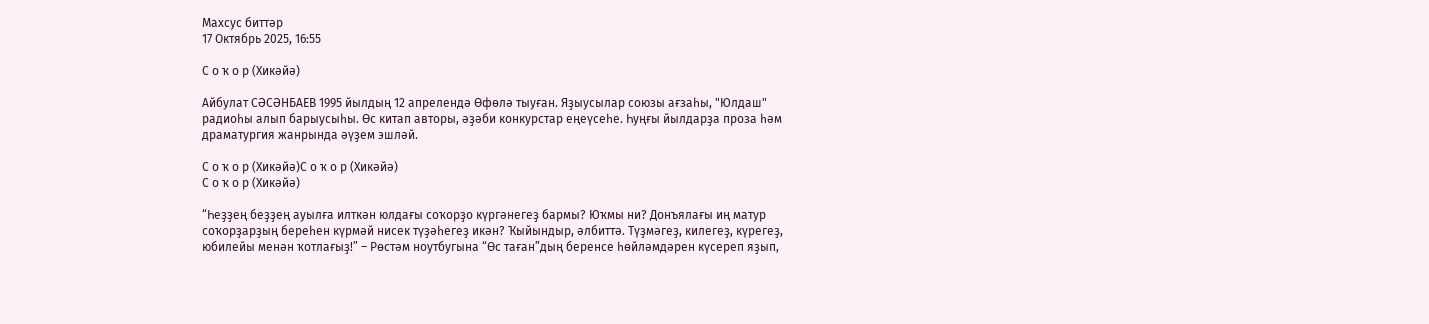Махсус биттәр
17 Октябрь 2025, 16:55

С о ҡ о р (Хикәйә)

Айбулат СӘСӘНБАЕВ 1995 йылдың 12 апрелендә Өфөлә тыуған. Яҙыусылар союзы ағзаһы, "Юлдаш" радиоһы алып барыусыһы. Өс китап авторы, әҙәби конкурстар еңеүсеһе. Һуңғы йылдарҙа проза һәм драматургия жанрында әүҙем эшләй.

С о ҡ о р (Хикәйә)С о ҡ о р (Хикәйә)
С о ҡ о р (Хикәйә)

“Һеҙҙең беҙҙең ауылға илткән юлдағы соҡорҙо күргәнегеҙ бармы? Юҡмы ни? Донъялағы иң матур соҡорҙарҙың береһен күрмәй нисек түҙәһегеҙ икән? Ҡыйындыр, әлбиттә. Түҙмәгеҙ, килегеҙ, күрегеҙ, юбилейы менән ҡотлағыҙ!” – Рөстәм ноутбугына “Өс таған”дың беренсе һөйләмдәрен күсереп яҙып,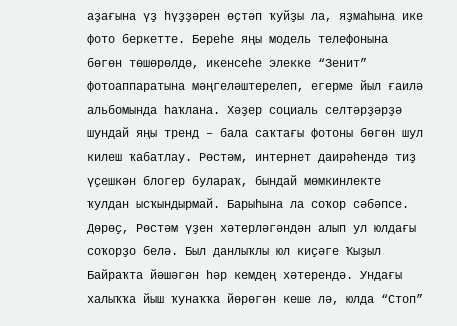аҙағына үҙ һүҙҙәрен өҫтәп ҡуйҙы ла, яҙмаһына ике фото беркетте. Береһе яңы модель телефонына бөгөн төшөрөлдө, икенсеһе элекке “Зенит” фотоаппаратына мәңгеләштерелеп, егерме йыл ғаилә альбомында һаҡлана. Хәҙер социаль селтәрҙәрҙә шундай яңы тренд – бала саҡтағы фотоны бөгөн шул килеш ҡабатлау. Рөстәм, интернет даирәһендә тиҙ үҫешкән блогер булараҡ, бындай мөмкинлекте ҡулдан ысҡындырмай. Барыһына ла соҡор сәбәпсе.
Дөрөҫ, Рөстәм үҙен хәтерләгәндән алып ул юлдағы соҡорҙо белә. Был данлыҡлы юл киҫәге Ҡыҙыл Байраҡта йәшәгән һәр кемдең хәтерендә. Ундағы халыҡҡа йыш ҡунаҡҡа йөрөгән кеше лә, юлда “Стоп”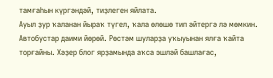тамғаһын күргәндәй, тиҙлеген яйлата.
Ауыл ҙур ҡаланан йыраҡ түгел, ҡала өлөшө тип әйтергә лә мөмкин. Автобустар даими йөрөй. Рөстәм шуларҙа уҡыуынан ялға ҡайта торғайны. Хәҙер блог ярҙамында аҡса эшләй башлағас,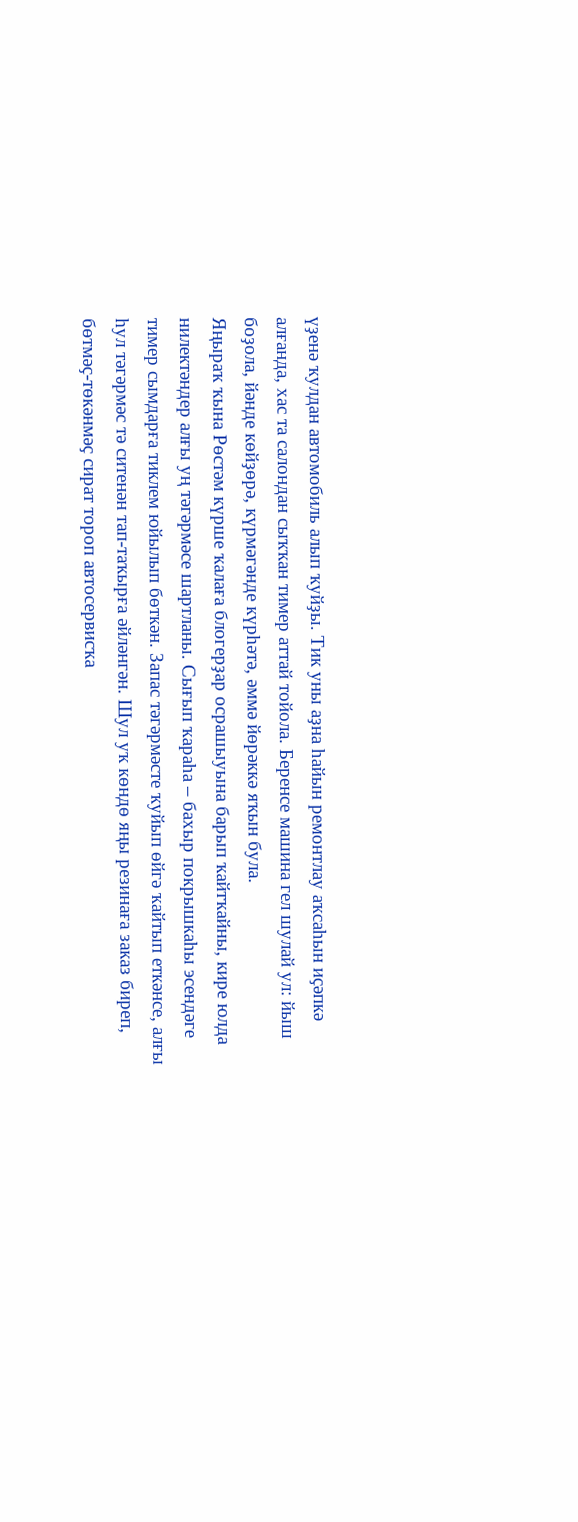үҙенә ҡулдан автомобиль алып ҡуйҙы. Тик уны аҙна һайын ремонтлау аҡсаһын иҫәпкә алғанда, хас та салондан сыҡҡан тимер аттай тойола. Беренсе машина гел шулай ул: йыш боҙола, йәнде көйҙөрә, күрмәгәнде күрһәтә, әммә йөрәккә яҡын була.
Яңыраҡ ҡына Рөстәм күрше ҡалаға блогерҙар осрашыуына барып ҡайтҡайны, кире юлда нилектәндер алғы уң тәгәрмәсе шартланы. Сығып ҡараһа – бахыр покрышкаһы эсендәге тимер сымдарға тиклем юйылып бөткән. Запас тәгәрмәсте ҡуйып өйгә ҡайтып еткәнсе, алғы һул тәгәрмәс тә ситенән тап-таҡырға әйләнгән. Шул уҡ көндө яңы резинаға заказ биреп, бөтмәҫ-төкәнмәҫ сират тороп автосервисҡа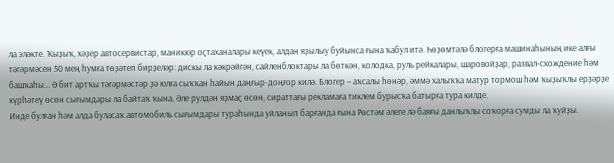ла эләкте. Ҡыҙыҡ, хәҙер автосервистар, маникюр оҫтаханалары кеүек, алдан яҙылыу буйынса ғына ҡабул итә. Һөҙөмтәлә блогерға машинаһының ике алғы тәгәрмәсен 50 мең һумға төҙәтеп бирҙеләр: дискы ла кәкрәйгән, сайленблоктары ла бөткән, колодка, руль рейкалары, шаровойҙар, развал-схождение һәм башҡаһы... Ә бит артҡы тәгәрмәстәр ҙә юлға сыҡҡан һайын даңғыр-доңғор килә. Блогер – аҡсалы һөнәр, әммә халыҡҡа матур тормош һәм ҡыҙыҡлы ерҙәрҙе күрһәтеү өсөн сығымдары ла байтаҡ ҡына. Әле рулдән яҙмаҫ өсөн, сираттағы рекламаға тиклем бурысҡа батырға тура килде.
Инде булған һәм алда буласаҡ автомобиль сығымдары тураһында уйланып барғанда ғына Рөстәм әлеге лә баяғы данлыҡлы соҡорға сумды ла ҡуйҙы.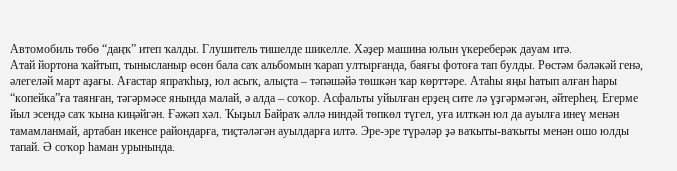Автомобиль төбө “даңҡ” итеп ҡалды. Глушитель тишелде шикелле. Хәҙер машина юлын үкереберәк дауам итә.
Атай йортона ҡайтып, тынысланыр өсөн бала саҡ альбомын ҡарап ултырғанда, баяғы фотоға тап булды. Рөстәм бәләкәй генә, әлегеләй март аҙағы. Ағастар япраҡһыҙ, юл асыҡ, алыҫта – тәпәшәйә төшкән ҡар көрттәре. Атаһы яңы һатып алған һары “копейка”ға таянған, тәгәрмәсе янында малай, ә алда – соҡор. Асфальты уйылған ерҙең сите лә үҙгәрмәгән, әйтерһең. Егерме йыл эсендә саҡ ҡына киңәйгән. Ғәжәп хәл. Ҡыҙыл Байраҡ әллә ниндәй төпкөл түгел, уға илткән юл да ауылға инеү менән тамамланмай, артабан икенсе райондарға, тиҫтәләгән ауылдарға илтә. Эре-эре түрәләр ҙә ваҡыты-ваҡыты менән ошо юлды тапай. Ә соҡор һаман урынында.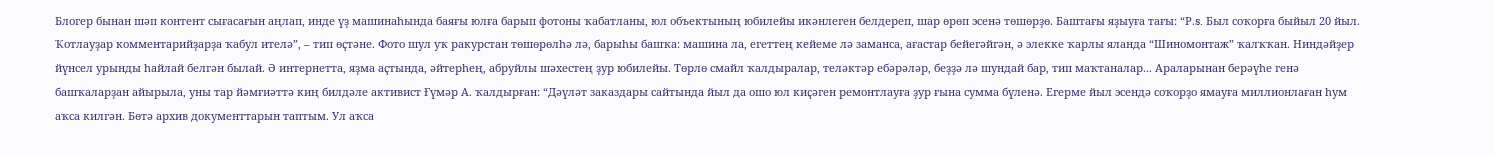Блогер бынан шәп контент сығасағын аңлап, инде үҙ машинаһында баяғы юлға барып фотоны ҡабатланы, юл объектының юбилейы икәнлеген белдереп, шар өрөп эсенә төшөрҙө. Баштағы яҙыуға тағы: “Р.s. Был соҡорға быйыл 20 йыл. Ҡотлауҙар комментарийҙарҙа ҡабул ителә”, – тип өҫтәне. Фото шул уҡ ракурстан төшөрөлһә лә, барыһы башҡа: машина ла, егеттең кейеме лә заманса, ағастар бейегәйгән, ә элекке ҡарлы яланда “Шиномонтаж” ҡалҡҡан. Ниндәйҙер йүнсел урынды һайлай белгән былай. Ә интернетта, яҙма аҫтында, әйтерһең, абруйлы шәхестең ҙур юбилейы. Төрлө смайл ҡалдыралар, теләктәр ебәрәләр, беҙҙә лә шундай бар, тип маҡтаналар... Араларынан берәүһе генә башҡаларҙан айырыла, уны тар йәмғиәттә киң билдәле активист Ғүмәр А. ҡалдырған: “Дәүләт заказдары сайтында йыл да ошо юл киҫәген ремонтлауға ҙур ғына сумма бүленә. Егерме йыл эсендә соҡорҙо ямауға миллионлаған һум аҡса килгән. Бөтә архив документтарын таптым. Ул аҡса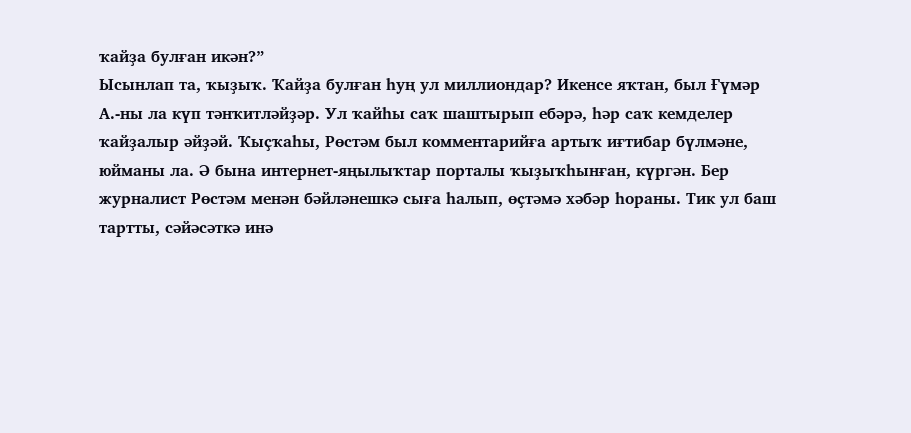ҡайҙа булған икән?”
Ысынлап та, ҡыҙыҡ. Ҡайҙа булған һуң ул миллиондар? Икенсе яҡтан, был Ғүмәр А.-ны ла күп тәнҡитләйҙәр. Ул ҡайһы саҡ шаштырып ебәрә, һәр саҡ кемделер ҡайҙалыр әйҙәй. Ҡыҫҡаһы, Рөстәм был комментарийға артыҡ иғтибар бүлмәне, юйманы ла. Ә бына интернет-яңылыҡтар порталы ҡыҙыҡһынған, күргән. Бер журналист Рөстәм менән бәйләнешкә сыға һалып, өҫтәмә хәбәр һораны. Тик ул баш тартты, сәйәсәткә инә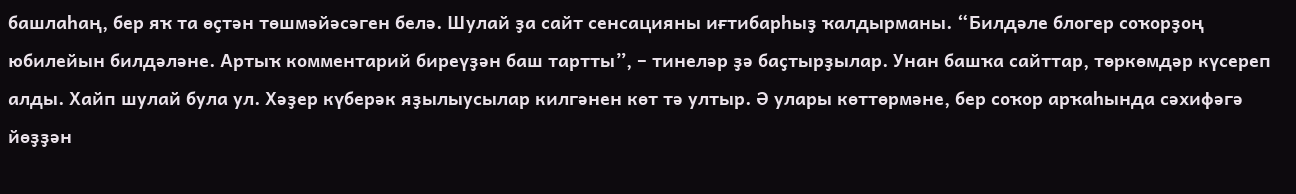башлаһаң, бер яҡ та өҫтән төшмәйәсәген белә. Шулай ҙа сайт сенсацияны иғтибарһыҙ ҡалдырманы. “Билдәле блогер соҡорҙоң юбилейын билдәләне. Артыҡ комментарий биреүҙән баш тартты”, – тинеләр ҙә баҫтырҙылар. Унан башҡа сайттар, төркөмдәр күсереп алды. Хайп шулай була ул. Хәҙер күберәк яҙылыусылар килгәнен көт тә ултыр. Ә улары көттөрмәне, бер соҡор арҡаһында сәхифәгә йөҙҙән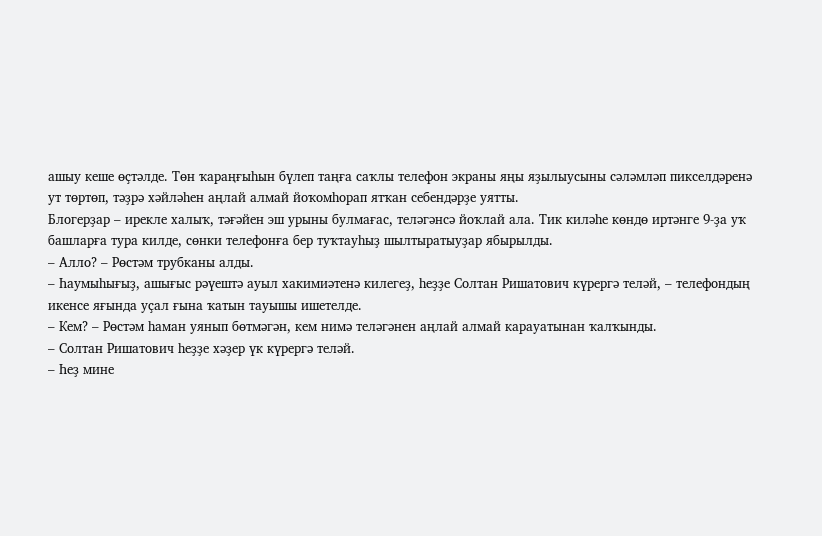ашыу кеше өҫтәлде. Төн ҡараңғыһын бүлеп таңға саҡлы телефон экраны яңы яҙылыусыны сәләмләп пикселдәренә ут төртөп, тәҙрә хәйләһен аңлай алмай йоҡомһорап ятҡан себендәрҙе уятты.
Блогерҙар – ирекле халыҡ, тәғәйен эш урыны булмағас, теләгәнсә йоҡлай ала. Тик киләһе көндө иртәнге 9-ҙа уҡ башларға тура килде, сөнки телефонға бер туҡтауһыҙ шылтыратыуҙар ябырылды.
– Алло? – Рөстәм трубканы алды.
– Һаумыһығыҙ, ашығыс рәүештә ауыл хакимиәтенә килегеҙ, һеҙҙе Солтан Ришатович күрергә теләй, – телефондың икенсе яғында уҫал ғына ҡатын тауышы ишетелде.
– Кем? – Рөстәм һаман уянып бөтмәгән, кем нимә теләгәнен аңлай алмай карауатынан ҡалҡынды.
– Солтан Ришатович һеҙҙе хәҙер үк күрергә теләй.
– Һеҙ мине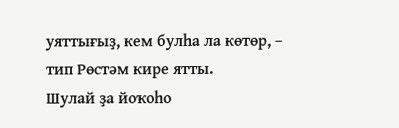уяттығыҙ, кем булһа ла көтөр, – тип Рөстәм кире ятты.
Шулай ҙа йоҡоһо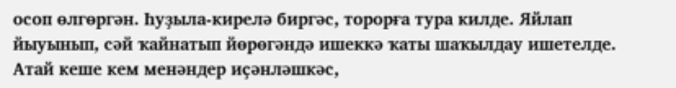осоп өлгөргән. Һуҙыла-кирелә биргәс, торорға тура килде. Яйлап йыуынып, сәй ҡайнатып йөрөгәндә ишеккә ҡаты шаҡылдау ишетелде. Атай кеше кем менәндер иҫәнләшкәс,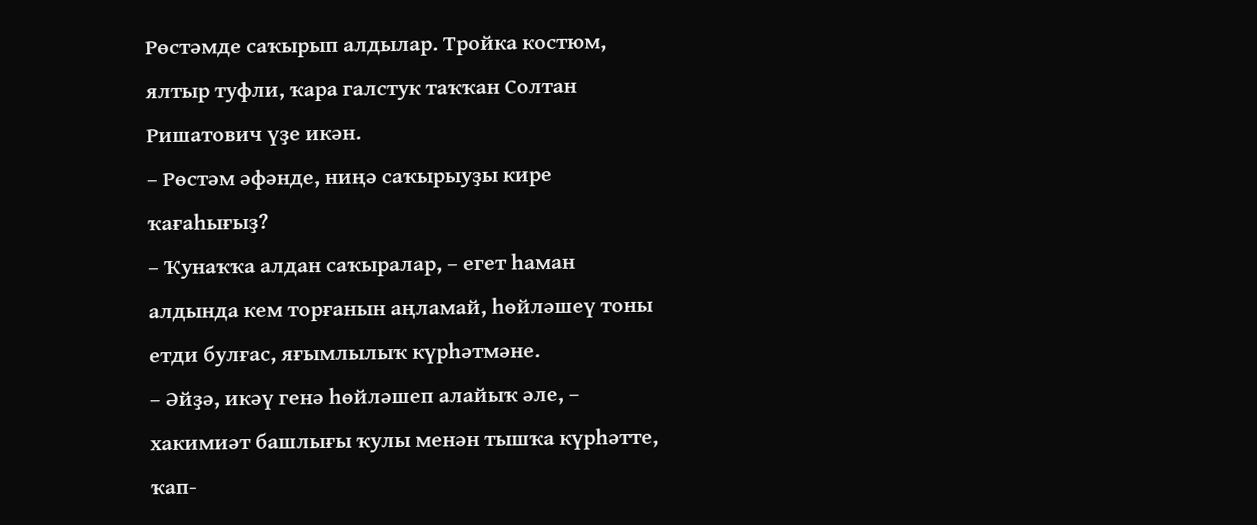Рөстәмде саҡырып алдылар. Тройка костюм, ялтыр туфли, ҡара галстук таҡҡан Солтан Ришатович үҙе икән.
– Рөстәм әфәнде, ниңә саҡырыуҙы кире ҡағаһығыҙ?
– Ҡунаҡҡа алдан саҡыралар, – егет һаман алдында кем торғанын аңламай, һөйләшеү тоны етди булғас, яғымлылыҡ күрһәтмәне.
– Әйҙә, икәү генә һөйләшеп алайыҡ әле, – хакимиәт башлығы ҡулы менән тышҡа күрһәтте, ҡап-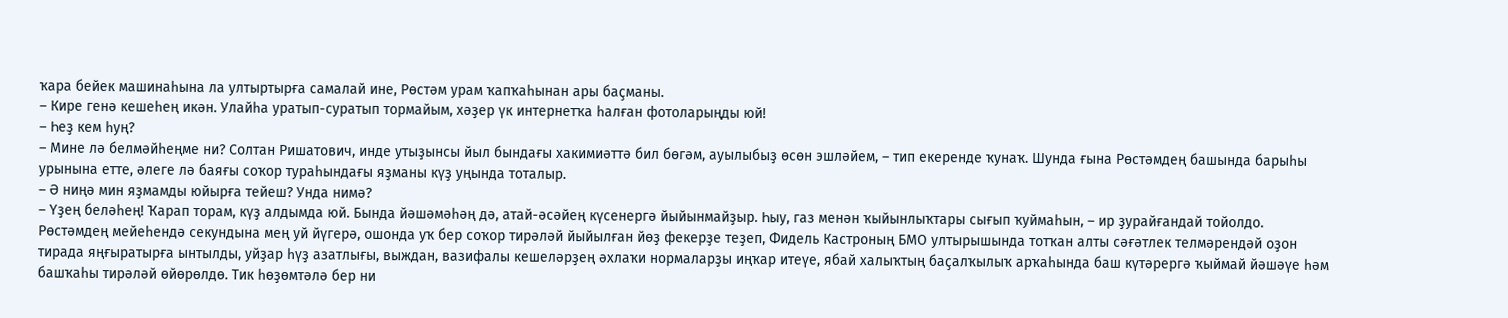ҡара бейек машинаһына ла ултыртырға самалай ине, Рөстәм урам ҡапҡаһынан ары баҫманы.
– Кире генә кешеһең икән. Улайһа уратып-суратып тормайым, хәҙер үк интернетҡа һалған фотоларыңды юй!
– Һеҙ кем һуң?
– Мине лә белмәйһеңме ни? Солтан Ришатович, инде утыҙынсы йыл бындағы хакимиәттә бил бөгәм, ауылыбыҙ өсөн эшләйем, – тип екеренде ҡунаҡ. Шунда ғына Рөстәмдең башында барыһы урынына етте, әлеге лә баяғы соҡор тураһындағы яҙманы күҙ уңында тоталыр.
– Ә ниңә мин яҙмамды юйырға тейеш? Унда нимә?
– Үҙең беләһең! Ҡарап торам, күҙ алдымда юй. Бында йәшәмәһәң дә, атай-әсәйең күсенергә йыйынмайҙыр. Һыу, газ менән ҡыйынлыҡтары сығып ҡуймаһын, – ир ҙурайғандай тойолдо.
Рөстәмдең мейеһендә секундына мең уй йүгерә, ошонда уҡ бер соҡор тирәләй йыйылған йөҙ фекерҙе теҙеп, Фидель Кастроның БМО ултырышында тотҡан алты сәғәтлек телмәрендәй оҙон тирада яңғыратырға ынтылды, уйҙар һүҙ азатлығы, выждан, вазифалы кешеләрҙең әхлаҡи нормаларҙы иңҡар итеүе, ябай халыҡтың баҫалҡылыҡ арҡаһында баш күтәрергә ҡыймай йәшәүе һәм башҡаһы тирәләй өйөрөлдө. Тик һөҙөмтәлә бер ни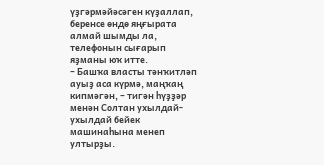үҙгәрмәйәсәген күҙаллап, беренсе өндө яңғырата алмай шымды ла, телефонын сығарып яҙманы юҡ итте.
– Башҡа власты тәнҡитләп ауыҙ аса күрмә, маңҡаң кипмәгән, – тигән һүҙҙәр менән Солтан ухылдай-ухылдай бейек машинаһына менеп ултырҙы.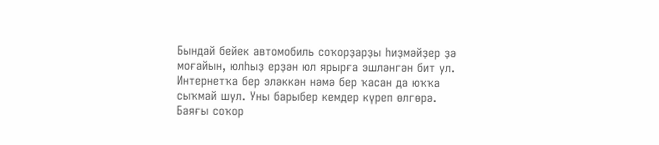Бындай бейек автомобиль соҡорҙарҙы һиҙмәйҙер ҙә моғайын, юлһыҙ ерҙән юл ярырға эшләнгән бит ул.
Интернетҡа бер эләккән нәмә бер ҡасан да юҡҡа сыҡмай шул. Уны барыбер кемдер күреп өлгөрә. Баяғы соҡор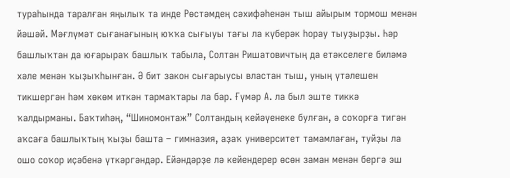тураһында таралған яңылыҡ та инде Рөстәмдең сәхифәһенән тыш айырым тормош менән йәшәй. Мәғлүмәт сығанағының юҡҡа сығыуы тағы ла күберәк һорау тыуҙырҙы. Һәр башлыҡтан да юғарыраҡ башлыҡ табыла, Солтан Ришатовичтың да етәкселеге биләмә хәле менән ҡыҙыҡһынған. Ә бит закон сығарыусы властан тыш, уның үтәлешен тикшергән һәм хөкөм иткән тармаҡтары ла бар. Ғүмәр А. ла был эште тиккә ҡалдырманы. Баҡтиһәң, “Шиномонтаж” Солтандың кейәүенеке булған, ә соҡорға тигән аҡсаға башлыҡтың ҡыҙы башта – гимназия, аҙаҡ университет тамамлаған, туйҙы ла ошо соҡор иҫәбенә үткәргәндәр. Ейәндәрҙе лә кейендерер өсөн заман менән бергә эш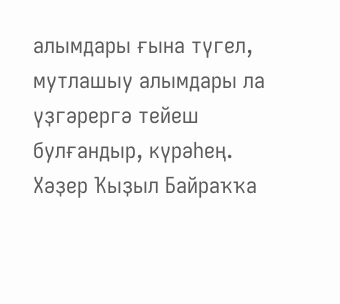алымдары ғына түгел, мутлашыу алымдары ла үҙгәрергә тейеш булғандыр, күрәһең.
Хәҙер Ҡыҙыл Байраҡҡа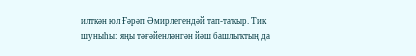илткән юл Ғәрәп Әмирлегендәй тап-таҡыр. Тик шуныһы: яңы тәғәйенләнгән йәш башлыҡтың да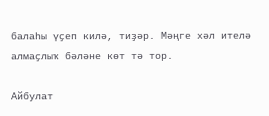балаһы үҫеп килә, тиҙәр. Мәңге хәл ителә алмаҫлыҡ бәләне көт тә тор.

Айбулат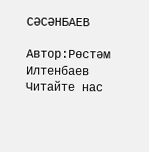СӘСӘНБАЕВ

Автор:Рөстәм Илтенбаев
Читайте нас